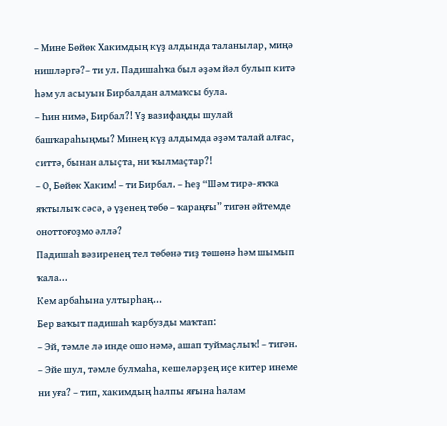– Мине Бөйөк Хакимдың күҙ алдында таланылар, миңә нишләргә?– ти ул. Падишаһҡа был әҙәм йәл булып китә һәм ул асыуын Бирбалдан алмаҡсы була.
– Һин нимә, Бирбал?! Үҙ вазифаңды шулай башҡараһыңмы? Минең күҙ алдымда әҙәм талай алғас, ситтә, бынан алыҫта, ни ҡылмаҫтар?!
– О, Бөйөк Хаким! – ти Бирбал. – Һеҙ “Шәм тирә-яҡҡа яҡтылыҡ сәсә, ә үҙенең төбө – ҡараңғы” тигән әйтемде оноттоғоҙмо әллә?
Падишаһ вәзиренең тел төбөнә тиҙ төшөнә һәм шымып ҡала...
Кем арбаһына ултырһаң...
Бер ваҡыт падишаһ ҡарбузды маҡтап:
– Эй, тәмле лә инде ошо нәмә, ашап туймаҫлыҡ! – тигән.
– Эйе шул, тәмле булмаһа, кешеләрҙең иҫе китер инеме ни уға? – тип, хакимдың һалпы яғына һалам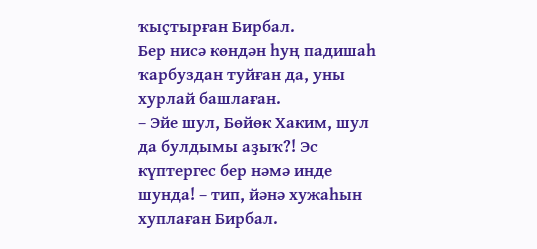ҡыҫтырған Бирбал.
Бер нисә көндән һуң падишаһ ҡарбуздан туйған да, уны хурлай башлаған.
– Эйе шул, Бөйөк Хаким, шул да булдымы аҙыҡ?! Эс күптергес бер нәмә инде шунда! – тип, йәнә хужаһын хуплаған Бирбал.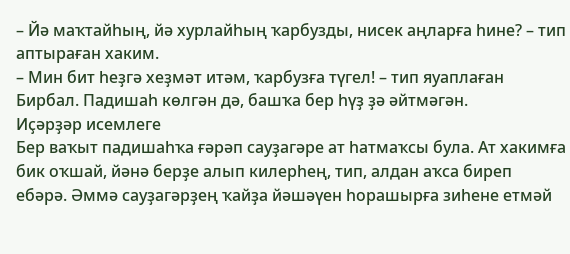– Йә маҡтайһың, йә хурлайһың ҡарбузды, нисек аңларға һине? – тип аптыраған хаким.
– Мин бит һеҙгә хеҙмәт итәм, ҡарбузға түгел! – тип яуаплаған Бирбал. Падишаһ көлгән дә, башҡа бер һүҙ ҙә әйтмәгән.
Иҫәрҙәр исемлеге
Бер ваҡыт падишаһҡа ғәрәп сауҙагәре ат һатмаҡсы була. Ат хакимға бик оҡшай, йәнә берҙе алып килерһең, тип, алдан аҡса биреп ебәрә. Әммә сауҙагәрҙең ҡайҙа йәшәүен һорашырға зиһене етмәй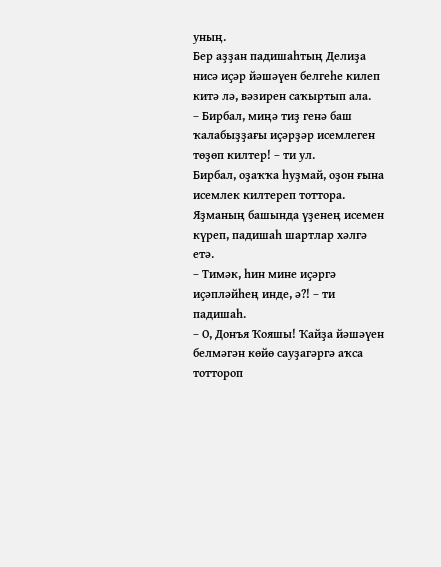уның.
Бер аҙҙан падишаһтың Делиҙа нисә иҫәр йәшәүен белгеһе килеп китә лә, вәзирен саҡыртып ала.
– Бирбал, миңә тиҙ генә баш ҡалабыҙҙағы иҫәрҙәр исемлеген төҙөп килтер! – ти ул.
Бирбал, оҙаҡҡа һуҙмай, оҙон ғына исемлек килтереп тоттора. Яҙманың башында үҙенең исемен күреп, падишаһ шартлар хәлгә етә.
– Тимәк, һин мине иҫәргә иҫәпләйһең инде, ә?! – ти падишаһ.
– О, Донъя Ҡояшы! Ҡайҙа йәшәүен белмәгән көйө сауҙагәргә аҡса тоттороп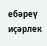ебәреү иҫәрлек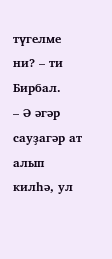түгелме ни? – ти Бирбал.
– Ә әгәр сауҙагәр ат алып килһә, ул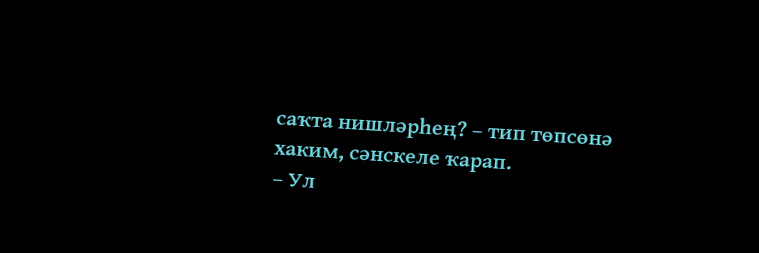саҡта нишләрһең? – тип төпсөнә хаким, сәнскеле ҡарап.
– Ул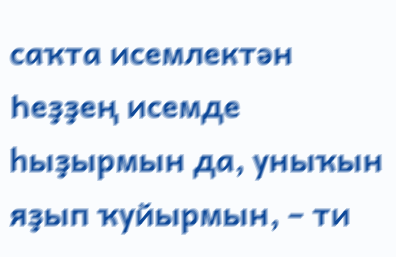саҡта исемлектән Һеҙҙең исемде һыҙырмын да, уныҡын яҙып ҡуйырмын, – ти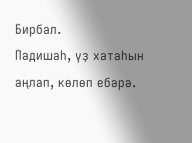Бирбал.
Падишаһ, үҙ хатаһын аңлап, көлөп ебәрә.